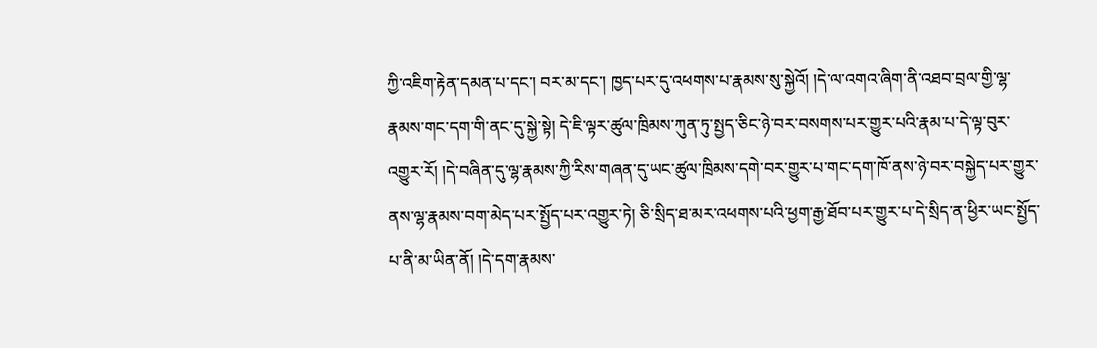ཀྱི་འཇིག་རྟེན་དམན་པ་དང་། བར་མ་དང་། ཁྱད་པར་དུ་འཕགས་པ་རྣམས་སུ་སྐྱེའོ། །དེ་ལ་འགའ་ཞིག་ནི་འཐབ་བྲལ་གྱི་ལྷ་རྣམས་གང་དག་གི་ནང་དུ་སྐྱེ་སྟེ། དེ་ཇི་ལྟར་ཚུལ་ཁྲིམས་ཀུན་ཏུ་སྤྱད་ཅིང་ཉེ་བར་བསགས་པར་གྱུར་པའི་རྣམ་པ་དེ་ལྟ་བུར་འགྱུར་རོ། །དེ་བཞིན་དུ་ལྷ་རྣམས་ཀྱི་རིས་གཞན་དུ་ཡང་ཚུལ་ཁྲིམས་དགེ་བར་གྱུར་པ་གང་དག་ཁོ་ནས་ཉེ་བར་བསྐྱེད་པར་གྱུར་ནས་ལྷ་རྣམས་བག་མེད་པར་སྤྱོད་པར་འགྱུར་ཏེ། ཅི་སྲིད་ཐ་མར་འཕགས་པའི་ཕྱག་རྒྱ་ཐོབ་པར་གྱུར་པ་དེ་སྲིད་ན་ཕྱིར་ཡང་སྤྱོད་པ་ནི་མ་ཡིན་ནོ། །དེ་དག་རྣམས་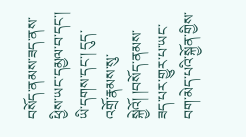བསོད་ནམས་ཟད་ནས་ཕྱིས་ཡང་དམྱལ་བ་དང་། ཡི་དགས་དང་། དུད་འགྲོ་རྣམས་སུ་སྐྱེའོ། །བསོད་ནམས་ཟད་པར་གྱུར་པ་ཡང་བག་མེད་པའི་སྐྱོན་གྱིས་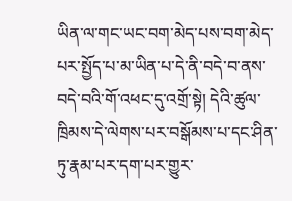ཡིན་ལ་གང་ཡང་བག་མེད་པས་བག་མེད་པར་སྤྱོད་པ་མ་ཡིན་པ་དེ་ནི་བདེ་བ་ནས་བདེ་བའི་གོ་འཕང་དུ་འགྲོ་སྟེ། དེའི་ཚུལ་ཁྲིམས་དེ་ལེགས་པར་བསྒོམས་པ་དང་ཤིན་ཏུ་རྣམ་པར་དག་པར་གྱུར་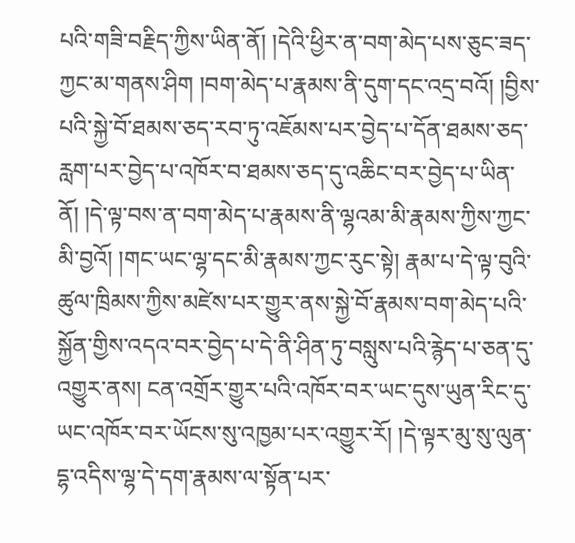པའི་གཟི་བརྗིད་ཀྱིས་ཡིན་ནོ། །དེའི་ཕྱིར་ན་བག་མེད་པས་ཅུང་ཟད་ཀྱང་མ་གནས་ཤིག །བག་མེད་པ་རྣམས་ནི་དུག་དང་འདྲ་བའོ། །བྱིས་པའི་སྐྱེ་བོ་ཐམས་ཅད་རབ་ཏུ་འཇོམས་པར་བྱེད་པ་དོན་ཐམས་ཅད་རླག་པར་བྱེད་པ་འཁོར་བ་ཐམས་ཅད་དུ་འཆིང་བར་བྱེད་པ་ཡིན་ནོ། །དེ་ལྟ་བས་ན་བག་མེད་པ་རྣམས་ནི་ལྷའམ་མི་རྣམས་ཀྱིས་ཀྱང་མི་བྱའོ། །གང་ཡང་ལྷ་དང་མི་རྣམས་ཀྱང་རུང་སྟེ། རྣམ་པ་དེ་ལྟ་བུའི་ཚུལ་ཁྲིམས་ཀྱིས་མཛེས་པར་གྱུར་ནས་སྐྱེ་བོ་རྣམས་བག་མེད་པའི་སྐྱོན་གྱིས་འདའ་བར་བྱེད་པ་དེ་ནི་ཤིན་ཏུ་བསླུས་པའི་རྙེད་པ་ཅན་དུ་འགྱུར་ནས། ངན་འགྲོར་གྱུར་པའི་འཁོར་བར་ཡང་དུས་ཡུན་རིང་དུ་ཡང་འཁོར་བར་ཡོངས་སུ་འཁྱམ་པར་འགྱུར་རོ། །དེ་ལྟར་མུ་སུ་ལུན་དྷ་འདིས་ལྷ་དེ་དག་རྣམས་ལ་སྟོན་པར་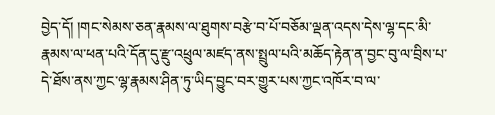བྱེད་དོ། །གང་སེམས་ཅན་རྣམས་ལ་ཐུགས་བརྩེ་བ་པོ་བཅོམ་ལྡན་འདས་དེས་ལྷ་དང་མི་རྣམས་ལ་ཕན་པའི་དོན་དུ་རྫུ་འཕྲུལ་མཛད་ནས་སྤྲུལ་པའི་མཆོད་རྟེན་ན་བྱང་བུ་ལ་བྲིས་པ་དེ་ཐོས་ནས་ཀྱང་ལྷ་རྣམས་ཤིན་ཏུ་ཡིད་བྱུང་བར་གྱུར་པས་ཀྱང་འཁོར་བ་ལ་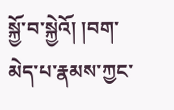སྐྱོ་བ་སྐྱེའོ། །བག་མེད་པ་རྣམས་ཀྱང་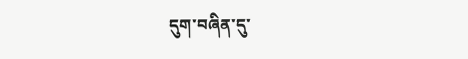དུག་བཞིན་དུ་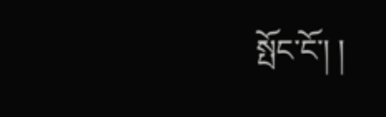སྤོང་ངོ་། །